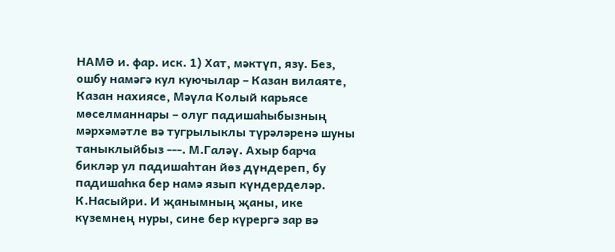НАМӘ и. фар. иск. 1) Хат, мәктүп, язу. Без, ошбу намәгә кул куючылар – Казан вилаяте, Казан нахиясе, Мәүла Колый карьясе мөселманнары – олуг падишаһыбызның мәрхәмәтле вә тугрылыклы түрәләренә шуны таныклыйбыз ---. М.Галәү. Ахыр барча бикләр ул падишаһтан йөз дүндереп, бу падишаһка бер намә язып күндерделәр. К.Насыйри. И җанымның җаны, ике күземнең нуры, сине бер күрергә зар вә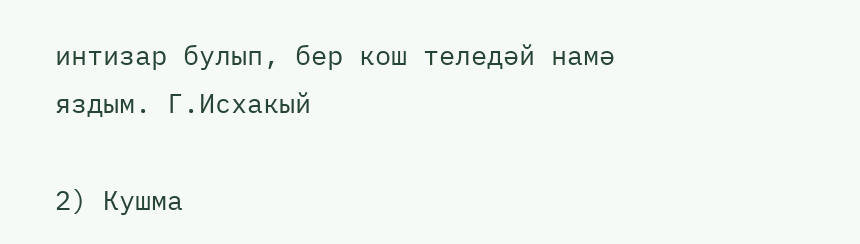интизар булып, бер кош теледәй намә яздым. Г.Исхакый

2) Кушма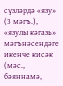сүзләрдә «язу» (3 мәгъ.), «язулы кәгазь» мәгънәсендәге икенче кисәк (мәс., бәяннамә,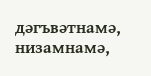дәгъвәтнамә, низамнамә,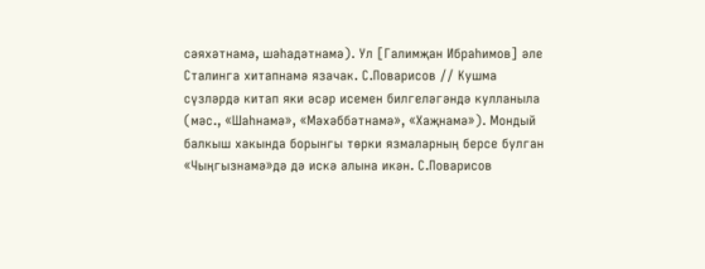сәяхәтнамә, шәһадәтнамә). Ул [Галимҗан Ибраһимов] әле Сталинга хитапнамә язачак. С.Поварисов // Кушма сүзләрдә китап яки әсәр исемен билгеләгәндә кулланыла (мәс., «Шаһнамә», «Мәхәббәтнамә», «Хаҗнамә»). Мондый балкыш хакында борынгы төрки язмаларның берсе булган «Чыңгызнамә»дә дә искә алына икән. С.Поварисов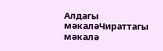Алдагы мәкаләЧираттагы мәкалә